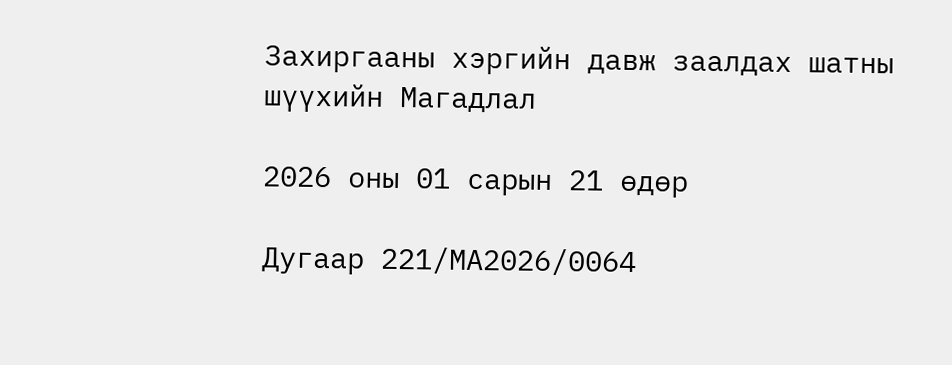Захиргааны хэргийн давж заалдах шатны шүүхийн Магадлал

2026 оны 01 сарын 21 өдөр

Дугаар 221/МА2026/0064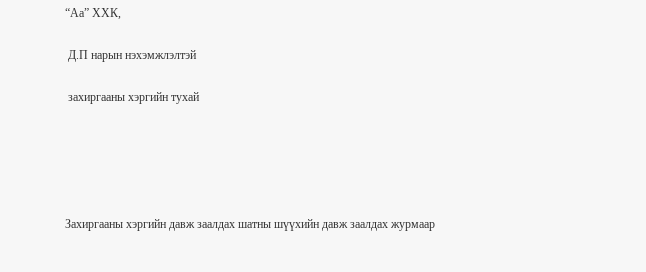“Аа” ХХК,

 Д.П нарын нэхэмжлэлтэй

 захиргааны хэргийн тухай





Захиргааны хэргийн давж заалдах шатны шүүхийн давж заалдах журмаар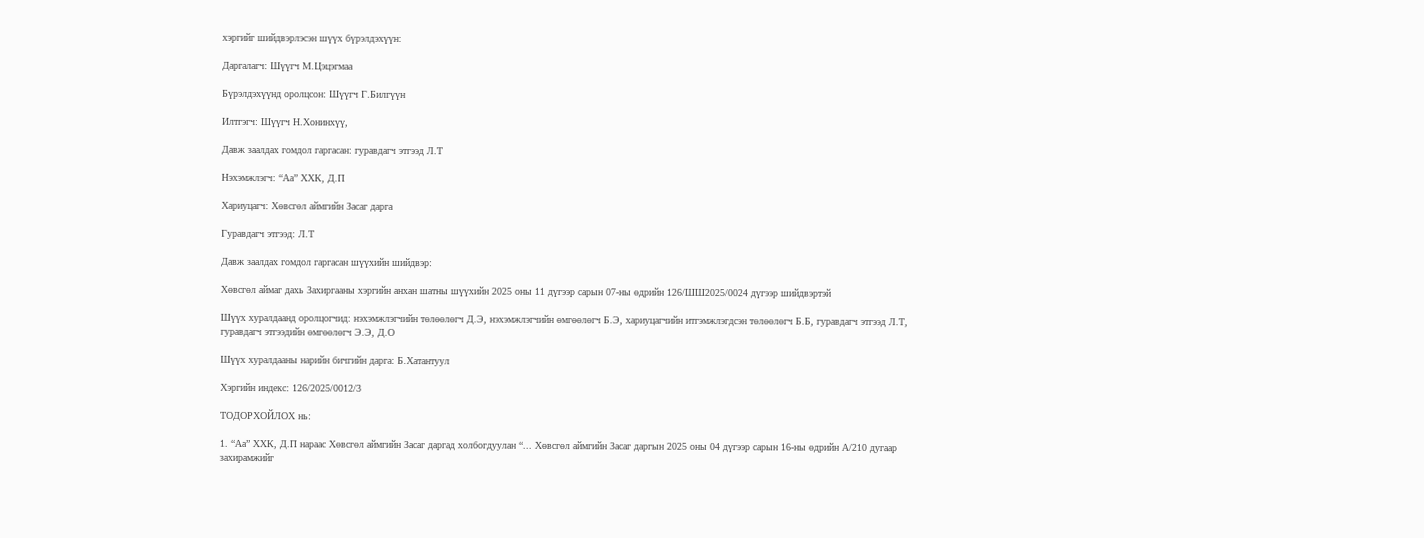хэргийг шийдвэрлэсэн шүүх бүрэлдэхүүн:

Даргалагч: Шүүгч М.Цэцэгмаа

Бүрэлдэхүүнд оролцсон: Шүүгч Г.Билгүүн

Илтгэгч: Шүүгч Н.Хонинхүү,

Давж заалдах гомдол гаргасан: гуравдагч этгээд Л.Т

Нэхэмжлэгч: “Аа” ХХК, Д.П

Хариуцагч: Хөвсгөл аймгийн Засаг дарга

Гуравдагч этгээд: Л.Т

Давж заалдах гомдол гаргасан шүүхийн шийдвэр:

Хөвсгөл аймаг дахь Захиргааны хэргийн анхан шатны шүүхийн 2025 оны 11 дүгээр сарын 07-ны өдрийн 126/ШШ2025/0024 дүгээр шийдвэртэй

Шүүх хуралдаанд оролцогчид: нэхэмжлэгчийн төлөөлөгч Д.Э, нэхэмжлэгчийн өмгөөлөгч Б.Э, хариуцагчийн итгэмжлэгдсэн төлөөлөгч Б.Б, гуравдагч этгээд Л.Т, гуравдагч этгээдийн өмгөөлөгч Э.Э, Д.О

Шүүх хуралдааны нарийн бичгийн дарга: Б.Хатантуул

Хэргийн индекс: 126/2025/0012/3

ТОДОРХОЙЛОХ нь:

1. “Аа” ХХК, Д.П нараас Хөвсгөл аймгийн Засаг даргад холбогдуулан “... Хөвсгөл аймгийн Засаг даргын 2025 оны 04 дүгээр сарын 16-ны өдрийн А/210 дугаар захирамжийг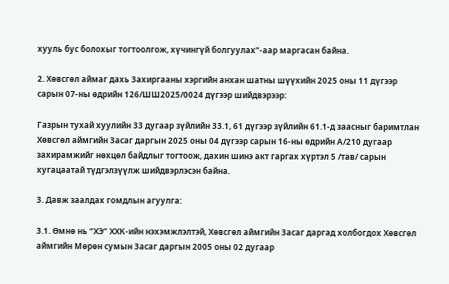хууль бус болохыг тогтоолгож, хүчингүй болгуулах”-аар маргасан байна.

2. Хөвсгөл аймаг дахь Захиргааны хэргийн анхан шатны шүүхийн 2025 оны 11 дүгээр сарын 07-ны өдрийн 126/ШШ2025/0024 дүгээр шийдвэрээр:

Газрын тухай хуулийн 33 дугаар зүйлийн 33.1, 61 дүгээр зүйлийн 61.1-д заасныг баримтлан Хөвсгөл аймгийн Засаг даргын 2025 оны 04 дүгээр сарын 16-ны өдрийн А/210 дугаар захирамжийг нөхцөл байдлыг тогтоож, дахин шинэ акт гаргах хүртэл 5 /тав/ сарын хугацаатай түдгэлзүүлж шийдвэрлэсэн байна.

3. Давж заалдах гомдлын агуулга:

3.1. Өмнө нь “ХЭ” ХХК-ийн нэхэмжлэлтэй, Хөвсгөл аймгийн Засаг даргад холбогдох Хөвсгөл аймгийн Мөрөн сумын Засаг даргын 2005 оны 02 дугаар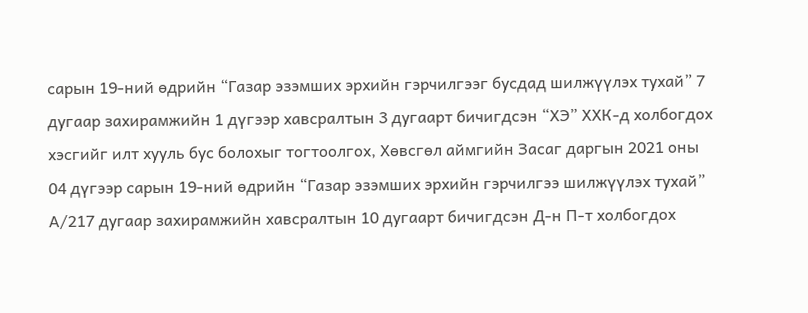сарын 19-ний өдрийн “Газар эзэмших эрхийн гэрчилгээг бусдад шилжүүлэх тухай” 7 дугаар захирамжийн 1 дүгээр хавсралтын 3 дугаарт бичигдсэн “ХЭ” ХХК-д холбогдох хэсгийг илт хууль бус болохыг тогтоолгох, Хөвсгөл аймгийн Засаг даргын 2021 оны 04 дүгээр сарын 19-ний өдрийн “Газар эзэмших эрхийн гэрчилгээ шилжүүлэх тухай” А/217 дугаар захирамжийн хавсралтын 10 дугаарт бичигдсэн Д-н П-т холбогдох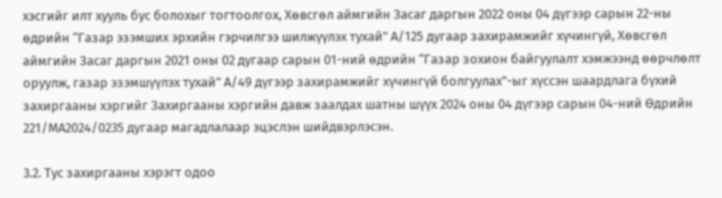хэсгийг илт хууль бус болохыг тогтоолгох, Хөвсгөл аймгийн Засаг даргын 2022 оны 04 дүгээр сарын 22-ны өдрийн “Газар эзэмших эрхийн гэрчилгээ шилжүүлэх тухай” А/125 дугаар захирамжийг хүчингүй, Хөвсгөл аймгийн Засаг даргын 2021 оны 02 дугаар сарын 01-ний өдрийн “Газар зохион байгуулалт хэмжээнд өөрчлөлт оруулж, газар эзэмшүүлэх тухай” А/49 дүгээр захирамжийг хүчингүй болгуулах”-ыг хүссэн шаардлага бүхий захиргааны хэргийг Захиргааны хэргийн давж заалдах шатны шүүх 2024 оны 04 дүгээр сарын 04-ний Өдрийн 221/МА2024/0235 дугаар магадлалаар эцэслэн шийдвэрлэсэн.

3.2. Тус захиргааны хэрэгт одоо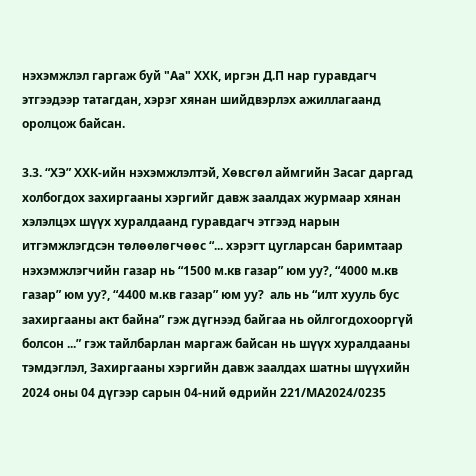нэхэмжлэл гаргаж буй "Аа" ХХК, иргэн Д.П нар гуравдагч этгээдээр татагдан, хэрэг хянан шийдвэрлэх ажиллагаанд оролцож байсан.

3.3. “ХЭ” ХХК-ийн нэхэмжлэлтэй, Хөвсгөл аймгийн Засаг даргад холбогдох захиргааны хэргийг давж заалдах журмаар хянан хэлэлцэх шүүх хуралдаанд гуравдагч этгээд нарын итгэмжлэгдсэн төлөөлөгчөөс “... хэрэгт цугларсан баримтаар нэхэмжлэгчийн газар нь “1500 м.кв газар” юм уу?, “4000 м.кв газар” юм уу?, “4400 м.кв газар” юм уу?  аль нь “илт хууль бус захиргааны акт байна” гэж дүгнээд байгаа нь ойлгогдохооргүй болсон ...” гэж тайлбарлан маргаж байсан нь шүүх хуралдааны тэмдэглэл, Захиргааны хэргийн давж заалдах шатны шүүхийн 2024 оны 04 дүгээр сарын 04-ний өдрийн 221/МА2024/0235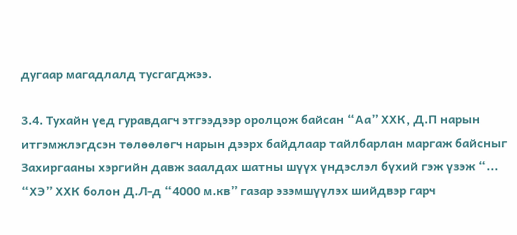дугаар магадлалд тусгагджээ.

3.4. Тухайн үед гуравдагч этгээдээр оролцож байсан “Аа” ХХК, Д.П нарын итгэмжлэгдсэн төлөөлөгч нарын дээрх байдлаар тайлбарлан маргаж байсныг Захиргааны хэргийн давж заалдах шатны шүүх үндэслэл бүхий гэж үзэж “... “ХЭ” ХХК болон Д.Л-д “4000 м.кв” газар эзэмшүүлэх шийдвэр гарч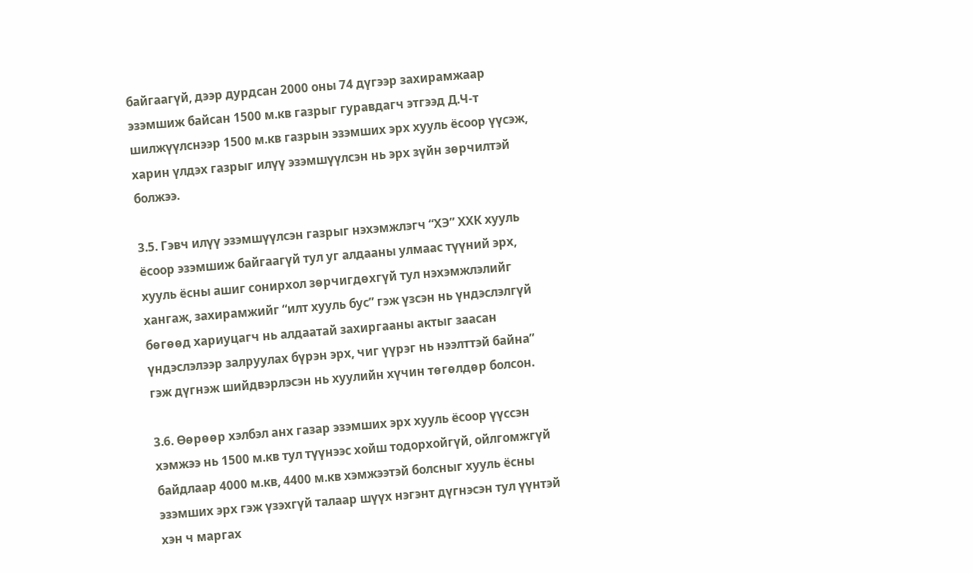байгаагүй, дээр дурдсан 2000 оны 74 дүгээр захирамжаар эзэмшиж байсан 1500 м.кв газрыг гуравдагч этгээд Д.Ч-т шилжүүлснээр 1500 м.кв газрын эзэмших эрх хууль ёсоор үүсэж, харин үлдэх газрыг илүү эзэмшүүлсэн нь эрх зүйн зөрчилтэй болжээ.

3.5. Гэвч илүү эзэмшүүлсэн газрыг нэхэмжлэгч “ХЭ” ХХК хууль ёсоор эзэмшиж байгаагүй тул уг алдааны улмаас түүний эрх, хууль ёсны ашиг сонирхол зөрчигдөхгүй тул нэхэмжлэлийг хангаж, захирамжийг “илт хууль бус” гэж үзсэн нь үндэслэлгүй бөгөөд хариуцагч нь алдаатай захиргааны актыг заасан үндэслэлээр залруулах бүрэн эрх, чиг үүрэг нь нээлттэй байна” гэж дүгнэж шийдвэрлэсэн нь хуулийн хүчин төгөлдөр болсон.

3.6. Өөрөөр хэлбэл анх газар эзэмших эрх хууль ёсоор үүссэн хэмжээ нь 1500 м.кв тул түүнээс хойш тодорхойгүй, ойлгомжгүй байдлаар 4000 м.кв, 4400 м.кв хэмжээтэй болсныг хууль ёсны эзэмших эрх гэж үзэхгүй талаар шүүх нэгэнт дүгнэсэн тул үүнтэй хэн ч маргах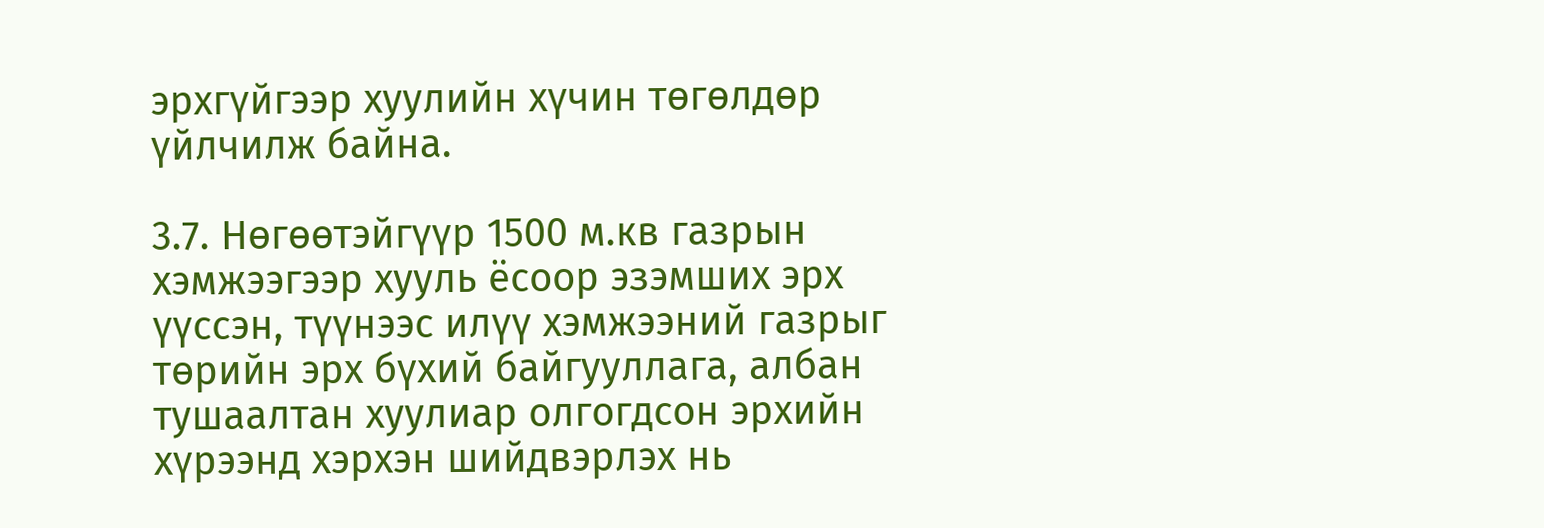эрхгүйгээр хуулийн хүчин төгөлдөр үйлчилж байна.

3.7. Нөгөөтэйгүүр 1500 м.кв газрын хэмжээгээр хууль ёсоор эзэмших эрх үүссэн, түүнээс илүү хэмжээний газрыг төрийн эрх бүхий байгууллага, албан тушаалтан хуулиар олгогдсон эрхийн хүрээнд хэрхэн шийдвэрлэх нь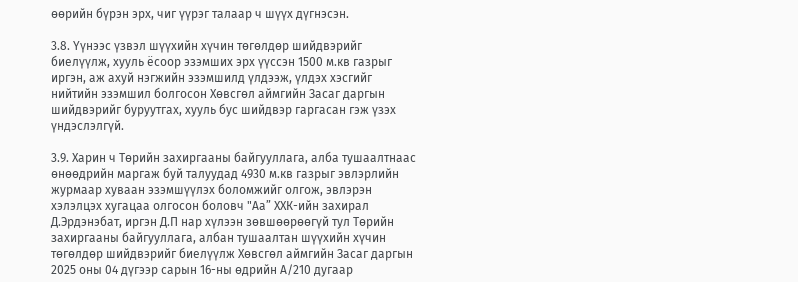өөрийн бүрэн эрх, чиг үүрэг талаар ч шүүх дүгнэсэн.

3.8. Үүнээс үзвэл шүүхийн хүчин төгөлдөр шийдвэрийг биелүүлж, хууль ёсоор эзэмших эрх үүссэн 1500 м.кв газрыг иргэн, аж ахуй нэгжийн эзэмшилд үлдээж, үлдэх хэсгийг нийтийн эзэмшил болгосон Хөвсгөл аймгийн Засаг даргын шийдвэрийг буруутгах, хууль бус шийдвэр гаргасан гэж үзэх үндэслэлгүй.

3.9. Харин ч Төрийн захиргааны байгууллага, алба тушаалтнаас өнөөдрийн маргаж буй талуудад 4930 м.кв газрыг эвлэрлийн журмаар хуваан эзэмшүүлэх боломжийг олгож, эвлэрэн хэлэлцэх хугацаа олгосон боловч "Аа” ХХК-ийн захирал Д.Эрдэнэбат, иргэн Д.П нар хүлээн зөвшөөрөөгүй тул Төрийн захиргааны байгууллага, албан тушаалтан шүүхийн хүчин төгөлдөр шийдвэрийг биелүүлж Хөвсгөл аймгийн Засаг даргын 2025 оны 04 дүгээр сарын 16-ны өдрийн А/210 дугаар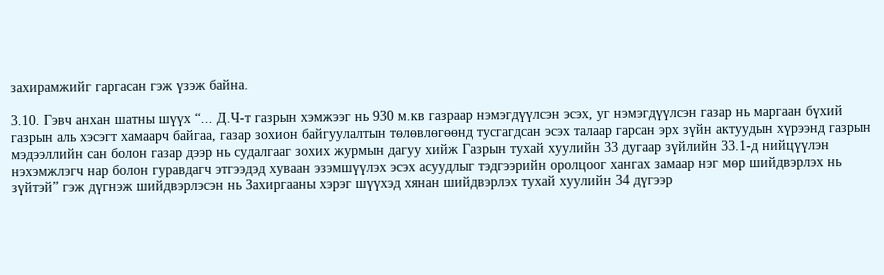захирамжийг гаргасан гэж үзэж байна.

3.10. Гэвч анхан шатны шүүх “... Д.Ч-т газрын хэмжээг нь 930 м.кв газраар нэмэгдүүлсэн эсэх, уг нэмэгдүүлсэн газар нь маргаан бүхий газрын аль хэсэгт хамаарч байгаа, газар зохион байгуулалтын төлөвлөгөөнд тусгагдсан эсэх талаар гарсан эрх зүйн актуудын хүрээнд газрын мэдээллийн сан болон газар дээр нь судалгааг зохих журмын дагуу хийж Газрын тухай хуулийн 33 дугаар зүйлийн 33.1-д нийцүүлэн нэхэмжлэгч нар болон гуравдагч этгээдэд хуваан эзэмшүүлэх эсэх асуудлыг тэдгээрийн оролцоог хангах замаар нэг мөр шийдвэрлэх нь зүйтэй” гэж дүгнэж шийдвэрлэсэн нь Захиргааны хэрэг шүүхэд хянан шийдвэрлэх тухай хуулийн 34 дүгээр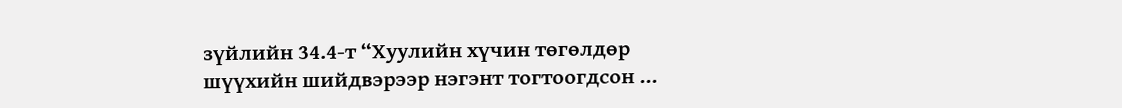зүйлийн 34.4-т “Хуулийн хүчин төгөлдөр шүүхийн шийдвэрээр нэгэнт тогтоогдсон ...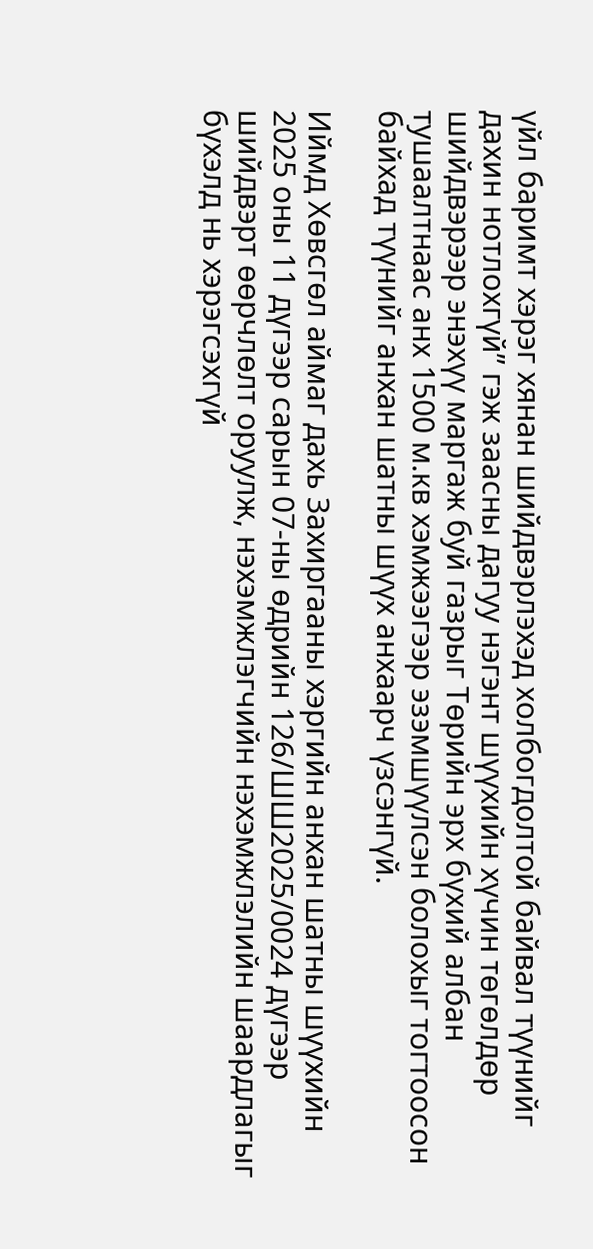үйл баримт хэрэг хянан шийдвэрлэхэд холбогдолтой байвал түүнийг дахин нотлохгүй” гэж заасны дагуу нэгэнт шүүхийн хүчин төгөлдөр шийдвэрээр энэхүү маргаж буй газрыг Төрийн эрх бүхий албан тушаалтнаас анх 1500 м.кв хэмжээгээр эзэмшүүлсэн болохыг тогтоосон байхад түүнийг анхан шатны шүүх анхаарч үзсэнгүй.

Иймд Хөвсгөл аймаг дахь Захиргааны хэргийн анхан шатны шүүхийн 2025 оны 11 дүгээр сарын 07-ны өдрийн 126/ШШ2025/0024 дүгээр шийдвэрт өөрчлөлт оруулж, нэхэмжлэгчийн нэхэмжлэлийн шаардлагыг бүхэлд нь хэрэгсэхгүй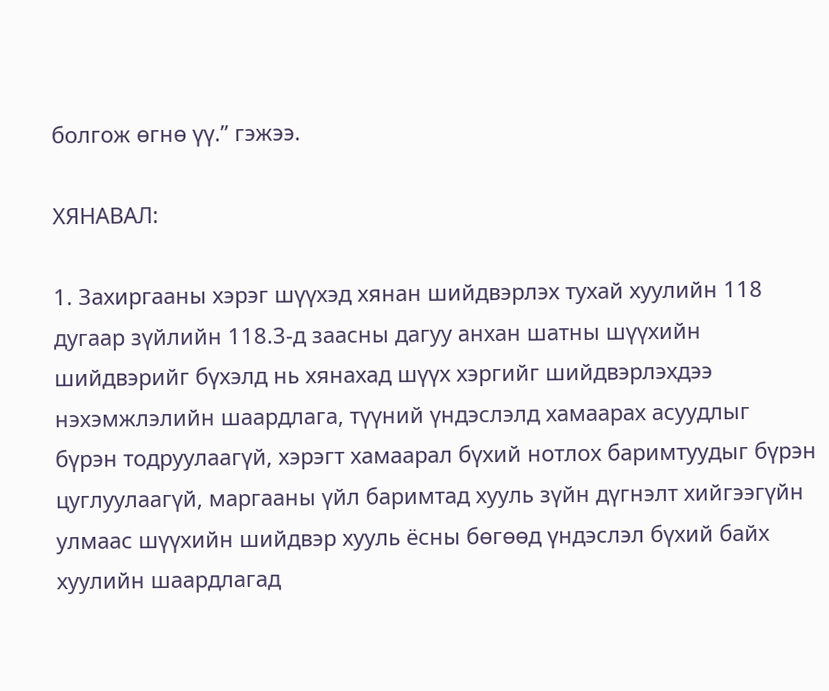болгож өгнө үү.” гэжээ.

ХЯНАВАЛ:

1. Захиргааны хэрэг шүүхэд хянан шийдвэрлэх тухай хуулийн 118 дугаар зүйлийн 118.3-д заасны дагуу анхан шатны шүүхийн шийдвэрийг бүхэлд нь хянахад шүүх хэргийг шийдвэрлэхдээ нэхэмжлэлийн шаардлага, түүний үндэслэлд хамаарах асуудлыг бүрэн тодруулаагүй, хэрэгт хамаарал бүхий нотлох баримтуудыг бүрэн цуглуулаагүй, маргааны үйл баримтад хууль зүйн дүгнэлт хийгээгүйн улмаас шүүхийн шийдвэр хууль ёсны бөгөөд үндэслэл бүхий байх хуулийн шаардлагад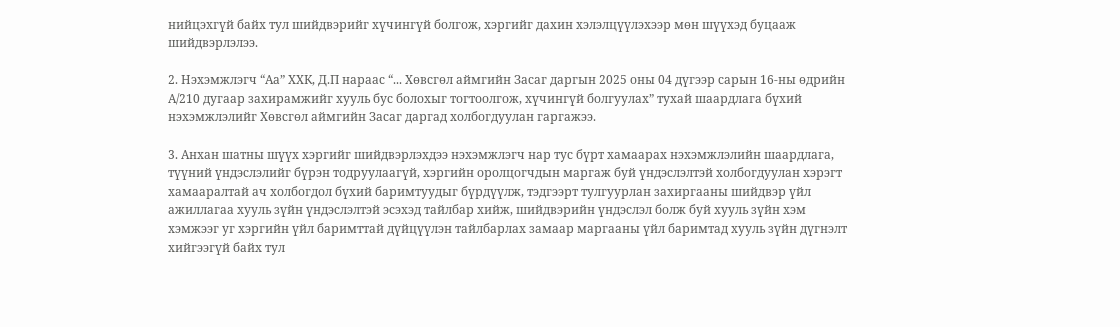нийцэхгүй байх тул шийдвэрийг хүчингүй болгож, хэргийг дахин хэлэлцүүлэхээр мөн шүүхэд буцааж шийдвэрлэлээ.

2. Нэхэмжлэгч “Аа” ХХК, Д.П нараас “... Хөвсгөл аймгийн Засаг даргын 2025 оны 04 дүгээр сарын 16-ны өдрийн А/210 дугаар захирамжийг хууль бус болохыг тогтоолгож, хүчингүй болгуулах” тухай шаардлага бүхий нэхэмжлэлийг Хөвсгөл аймгийн Засаг даргад холбогдуулан гаргажээ.

3. Анхан шатны шүүх хэргийг шийдвэрлэхдээ нэхэмжлэгч нар тус бүрт хамаарах нэхэмжлэлийн шаардлага, түүний үндэслэлийг бүрэн тодруулаагүй, хэргийн оролцогчдын маргаж буй үндэслэлтэй холбогдуулан хэрэгт хамааралтай ач холбогдол бүхий баримтуудыг бүрдүүлж, тэдгээрт тулгуурлан захиргааны шийдвэр үйл ажиллагаа хууль зүйн үндэслэлтэй эсэхэд тайлбар хийж, шийдвэрийн үндэслэл болж буй хууль зүйн хэм хэмжээг уг хэргийн үйл баримттай дүйцүүлэн тайлбарлах замаар маргааны үйл баримтад хууль зүйн дүгнэлт хийгээгүй байх тул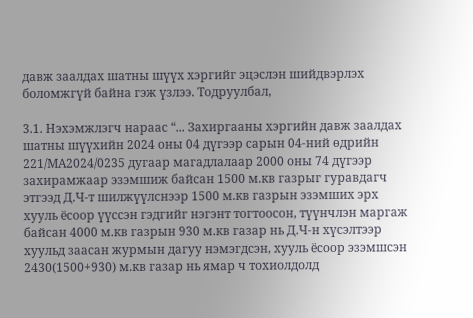давж заалдах шатны шүүх хэргийг эцэслэн шийдвэрлэх боломжгүй байна гэж үзлээ. Тодруулбал,

3.1. Нэхэмжлэгч нараас “... Захиргааны хэргийн давж заалдах шатны шүүхийн 2024 оны 04 дүгээр сарын 04-ний өдрийн 221/МА2024/0235 дугаар магадлалаар 2000 оны 74 дүгээр захирамжаар эзэмшиж байсан 1500 м.кв газрыг гуравдагч этгээд Д.Ч-т шилжүүлснээр 1500 м.кв газрын эзэмших эрх хууль ёсоор үүссэн гэдгийг нэгэнт тогтоосон, түүнчлэн маргаж байсан 4000 м.кв газрын 930 м.кв газар нь Д.Ч-н хүсэлтээр хуульд заасан журмын дагуу нэмэгдсэн, хууль ёсоор эзэмшсэн 2430(1500+930) м.кв газар нь ямар ч тохиолдолд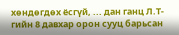хөндөгдөх ёсгүй, ... дан ганц Л.Т-гийн 8 давхар орон сууц барьсан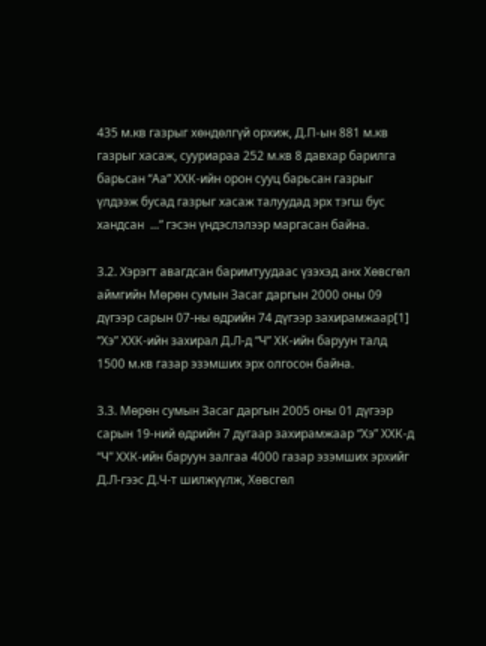435 м.кв газрыг хөндөлгүй орхиж, Д.П-ын 881 м.кв газрыг хасаж, сууриараа 252 м.кв 8 давхар барилга барьсан “Аа” ХХК-ийн орон сууц барьсан газрыг үлдээж бусад газрыг хасаж талуудад эрх тэгш бус хандсан  ...” гэсэн үндэслэлээр маргасан байна.

3.2. Хэрэгт авагдсан баримтуудаас үзэхэд анх Хөвсгөл аймгийн Мөрөн сумын Засаг даргын 2000 оны 09 дүгээр сарын 07-ны өдрийн 74 дүгээр захирамжаар[1] “Хэ” ХХК-ийн захирал Д.Л-д “Ч” ХК-ийн баруун талд 1500 м.кв газар эзэмших эрх олгосон байна.

3.3. Мөрөн сумын Засаг даргын 2005 оны 01 дүгээр сарын 19-ний өдрийн 7 дугаар захирамжаар “Хэ” ХХК-д “Ч” ХХК-ийн баруун залгаа 4000 газар эзэмших эрхийг Д.Л-гээс Д.Ч-т шилжүүлж, Хөвсгөл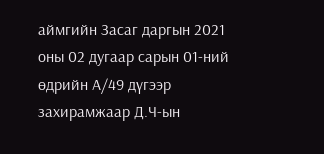аймгийн Засаг даргын 2021 оны 02 дугаар сарын 01-ний өдрийн А/49 дүгээр захирамжаар Д.Ч-ын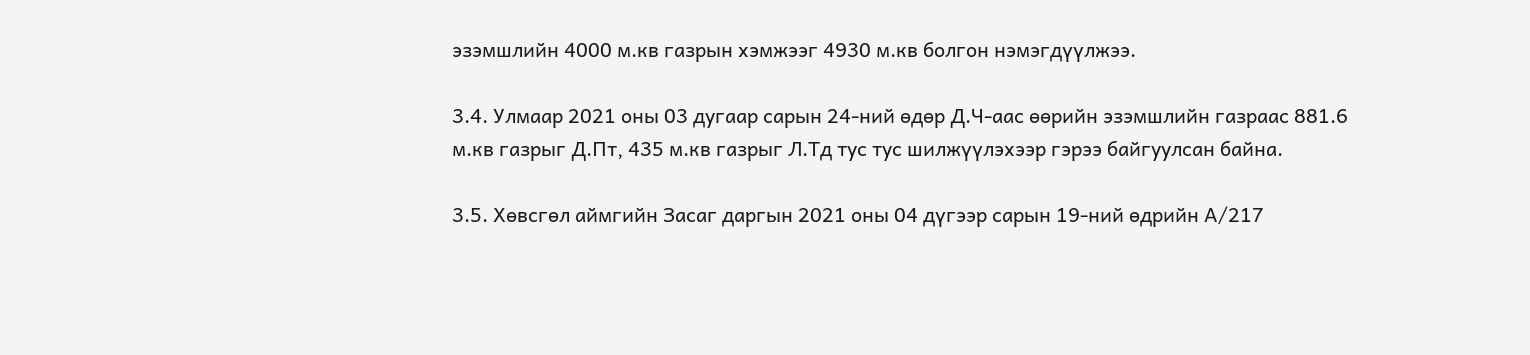эзэмшлийн 4000 м.кв газрын хэмжээг 4930 м.кв болгон нэмэгдүүлжээ.

3.4. Улмаар 2021 оны 03 дугаар сарын 24-ний өдөр Д.Ч-аас өөрийн эзэмшлийн газраас 881.6 м.кв газрыг Д.Пт, 435 м.кв газрыг Л.Тд тус тус шилжүүлэхээр гэрээ байгуулсан байна.

3.5. Хөвсгөл аймгийн Засаг даргын 2021 оны 04 дүгээр сарын 19-ний өдрийн А/217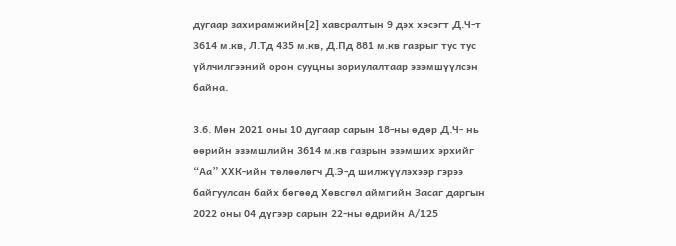дугаар захирамжийн[2] хавсралтын 9 дэх хэсэгт Д.Ч-т 3614 м.кв, Л.Тд 435 м.кв, Д.Пд 881 м.кв газрыг тус тус  үйлчилгээний орон сууцны зориулалтаар эзэмшүүлсэн байна.

3.6. Мөн 2021 оны 10 дугаар сарын 18-ны өдөр Д.Ч- нь өөрийн эзэмшлийн 3614 м.кв газрын эзэмших эрхийг “Аа” ХХК-ийн төлөөлөгч Д.Э-д шилжүүлэхээр гэрээ байгуулсан байх бөгөөд Хөвсгөл аймгийн Засаг даргын 2022 оны 04 дүгээр сарын 22-ны өдрийн А/125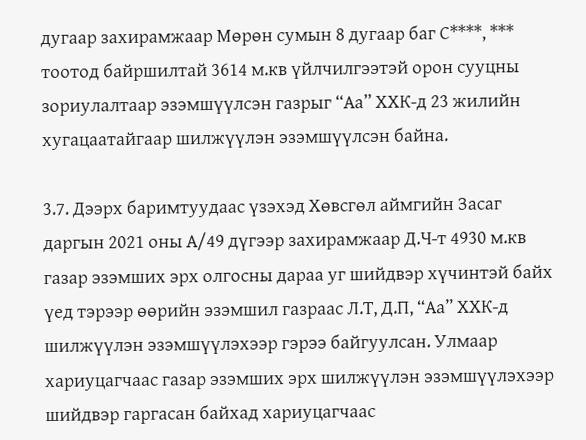дугаар захирамжаар Мөрөн сумын 8 дугаар баг С****, *** тоотод байршилтай 3614 м.кв үйлчилгээтэй орон сууцны зориулалтаар эзэмшүүлсэн газрыг “Аа” ХХК-д 23 жилийн хугацаатайгаар шилжүүлэн эзэмшүүлсэн байна.

3.7. Дээрх баримтуудаас үзэхэд Хөвсгөл аймгийн Засаг даргын 2021 оны А/49 дүгээр захирамжаар Д.Ч-т 4930 м.кв газар эзэмших эрх олгосны дараа уг шийдвэр хүчинтэй байх үед тэрээр өөрийн эзэмшил газраас Л.Т, Д.П, “Аа” ХХК-д шилжүүлэн эзэмшүүлэхээр гэрээ байгуулсан. Улмаар хариуцагчаас газар эзэмших эрх шилжүүлэн эзэмшүүлэхээр шийдвэр гаргасан байхад хариуцагчаас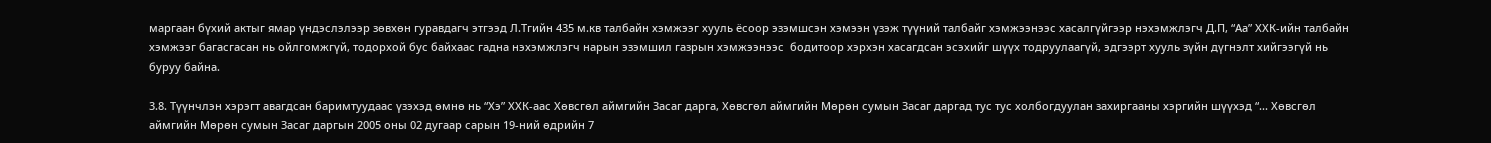маргаан бүхий актыг ямар үндэслэлээр зөвхөн гуравдагч этгээд Л.Тгийн 435 м.кв талбайн хэмжээг хууль ёсоор эзэмшсэн хэмээн үзэж түүний талбайг хэмжээнээс хасалгүйгээр нэхэмжлэгч Д.П, “Аа” ХХК-ийн талбайн хэмжээг багасгасан нь ойлгомжгүй, тодорхой бус байхаас гадна нэхэмжлэгч нарын эзэмшил газрын хэмжээнээс  бодитоор хэрхэн хасагдсан эсэхийг шүүх тодруулаагүй, эдгээрт хууль зүйн дүгнэлт хийгээгүй нь буруу байна.

3.8. Түүнчлэн хэрэгт авагдсан баримтуудаас үзэхэд өмнө нь “Хэ” ХХК-аас Хөвсгөл аймгийн Засаг дарга, Хөвсгөл аймгийн Мөрөн сумын Засаг даргад тус тус холбогдуулан захиргааны хэргийн шүүхэд “... Хөвсгөл аймгийн Мөрөн сумын Засаг даргын 2005 оны 02 дугаар сарын 19-ний өдрийн 7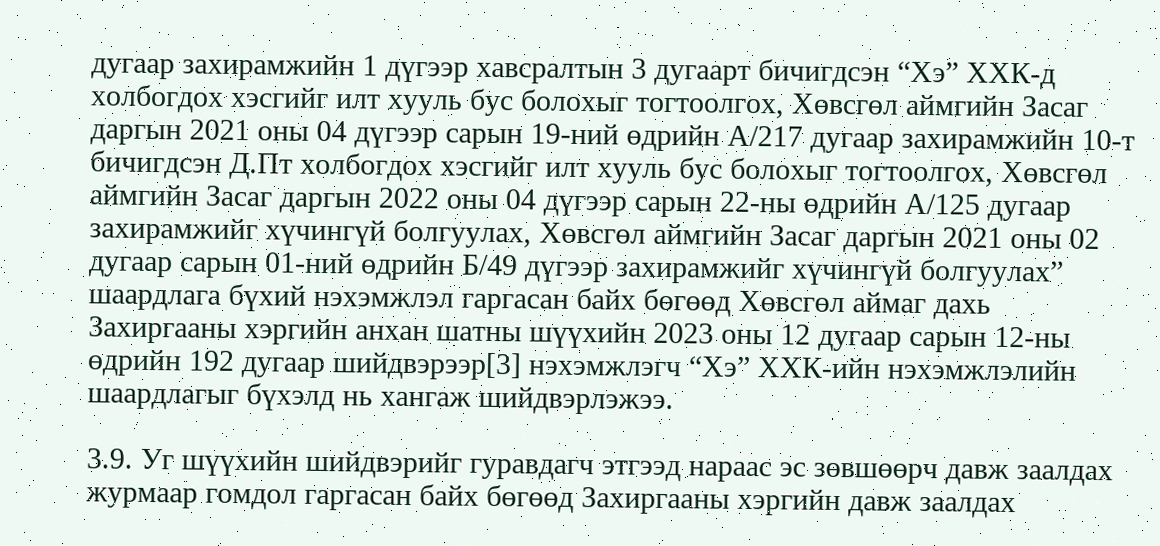дугаар захирамжийн 1 дүгээр хавсралтын 3 дугаарт бичигдсэн “Хэ” ХХК-д холбогдох хэсгийг илт хууль бус болохыг тогтоолгох, Хөвсгөл аймгийн Засаг даргын 2021 оны 04 дүгээр сарын 19-ний өдрийн А/217 дугаар захирамжийн 10-т бичигдсэн Д.Пт холбогдох хэсгийг илт хууль бус болохыг тогтоолгох, Хөвсгөл аймгийн Засаг даргын 2022 оны 04 дүгээр сарын 22-ны өдрийн А/125 дугаар захирамжийг хүчингүй болгуулах, Хөвсгөл аймгийн Засаг даргын 2021 оны 02 дугаар сарын 01-ний өдрийн Б/49 дүгээр захирамжийг хүчингүй болгуулах” шаардлага бүхий нэхэмжлэл гаргасан байх бөгөөд Хөвсгөл аймаг дахь Захиргааны хэргийн анхан шатны шүүхийн 2023 оны 12 дугаар сарын 12-ны өдрийн 192 дугаар шийдвэрээр[3] нэхэмжлэгч “Хэ” ХХК-ийн нэхэмжлэлийн шаардлагыг бүхэлд нь хангаж шийдвэрлэжээ.

3.9. Уг шүүхийн шийдвэрийг гуравдагч этгээд нараас эс зөвшөөрч давж заалдах журмаар гомдол гаргасан байх бөгөөд Захиргааны хэргийн давж заалдах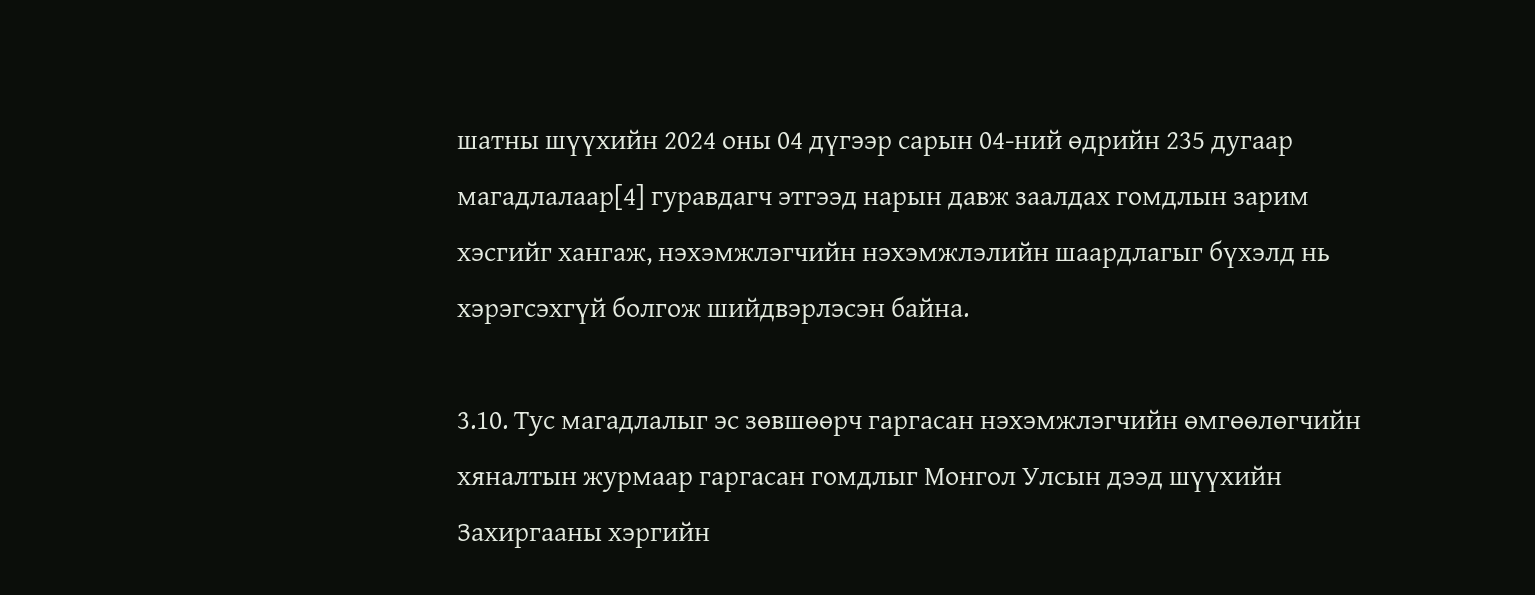шатны шүүхийн 2024 оны 04 дүгээр сарын 04-ний өдрийн 235 дугаар магадлалаар[4] гуравдагч этгээд нарын давж заалдах гомдлын зарим хэсгийг хангаж, нэхэмжлэгчийн нэхэмжлэлийн шаардлагыг бүхэлд нь хэрэгсэхгүй болгож шийдвэрлэсэн байна.

3.10. Тус магадлалыг эс зөвшөөрч гаргасан нэхэмжлэгчийн өмгөөлөгчийн хяналтын журмаар гаргасан гомдлыг Монгол Улсын дээд шүүхийн Захиргааны хэргийн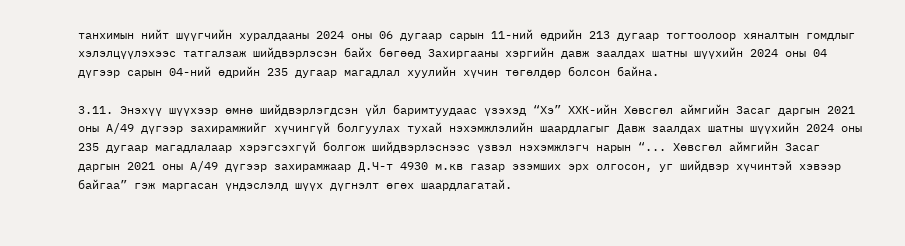танхимын нийт шүүгчийн хуралдааны 2024 оны 06 дугаар сарын 11-ний өдрийн 213 дугаар тогтоолоор хяналтын гомдлыг хэлэлцүүлэхээс татгалзаж шийдвэрлэсэн байх бөгөөд Захиргааны хэргийн давж заалдах шатны шүүхийн 2024 оны 04 дүгээр сарын 04-ний өдрийн 235 дугаар магадлал хуулийн хүчин төгөлдөр болсон байна.

3.11. Энэхүү шүүхээр өмнө шийдвэрлэгдсэн үйл баримтуудаас үзэхэд “Хэ” ХХК-ийн Хөвсгөл аймгийн Засаг даргын 2021 оны А/49 дүгээр захирамжийг хүчингүй болгуулах тухай нэхэмжлэлийн шаардлагыг Давж заалдах шатны шүүхийн 2024 оны 235 дугаар магадлалаар хэрэгсэхгүй болгож шийдвэрлэснээс үзвэл нэхэмжлэгч нарын “... Хөвсгөл аймгийн Засаг даргын 2021 оны А/49 дүгээр захирамжаар Д.Ч-т 4930 м.кв газар эзэмших эрх олгосон, уг шийдвэр хүчинтэй хэвээр байгаа” гэж маргасан үндэслэлд шүүх дүгнэлт өгөх шаардлагатай.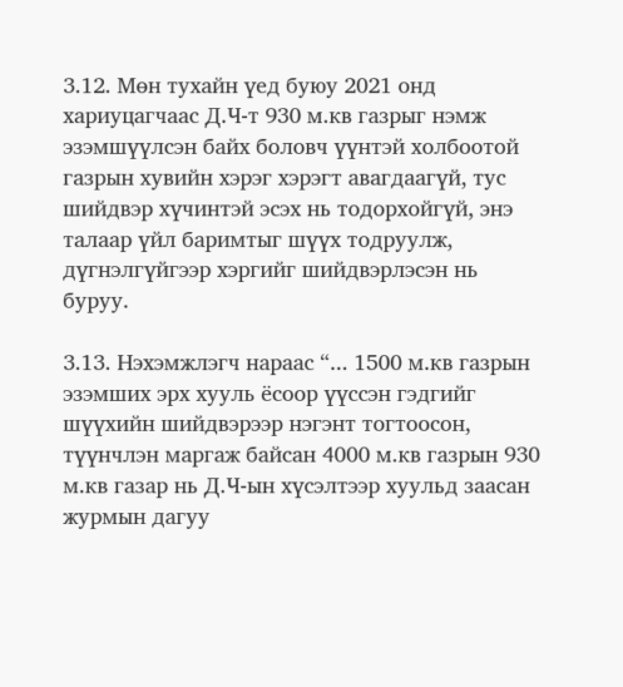3.12. Мөн тухайн үед буюу 2021 онд хариуцагчаас Д.Ч-т 930 м.кв газрыг нэмж эзэмшүүлсэн байх боловч үүнтэй холбоотой газрын хувийн хэрэг хэрэгт авагдаагүй, тус шийдвэр хүчинтэй эсэх нь тодорхойгүй, энэ талаар үйл баримтыг шүүх тодруулж, дүгнэлгүйгээр хэргийг шийдвэрлэсэн нь буруу.

3.13. Нэхэмжлэгч нараас “... 1500 м.кв газрын эзэмших эрх хууль ёсоор үүссэн гэдгийг шүүхийн шийдвэрээр нэгэнт тогтоосон, түүнчлэн маргаж байсан 4000 м.кв газрын 930 м.кв газар нь Д.Ч-ын хүсэлтээр хуульд заасан журмын дагуу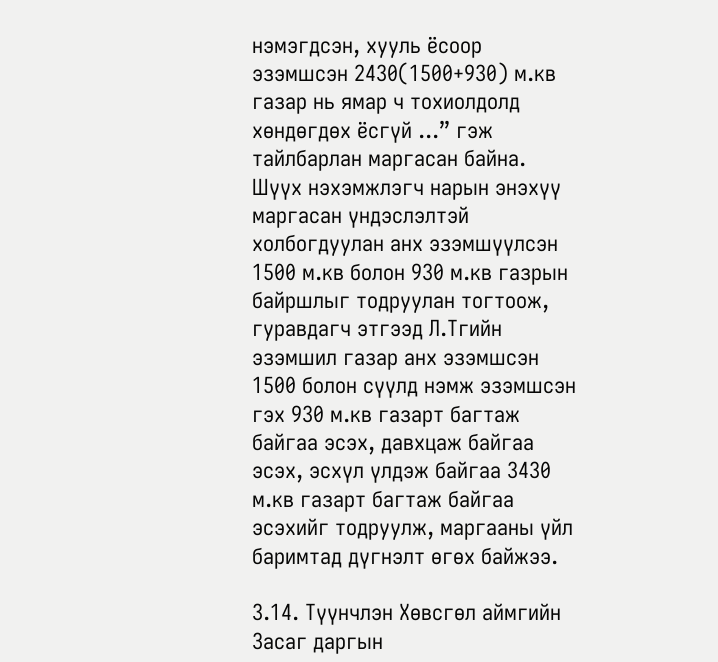нэмэгдсэн, хууль ёсоор эзэмшсэн 2430(1500+930) м.кв газар нь ямар ч тохиолдолд хөндөгдөх ёсгүй ...” гэж тайлбарлан маргасан байна. Шүүх нэхэмжлэгч нарын энэхүү маргасан үндэслэлтэй холбогдуулан анх эзэмшүүлсэн 1500 м.кв болон 930 м.кв газрын байршлыг тодруулан тогтоож, гуравдагч этгээд Л.Тгийн эзэмшил газар анх эзэмшсэн 1500 болон сүүлд нэмж эзэмшсэн гэх 930 м.кв газарт багтаж байгаа эсэх, давхцаж байгаа эсэх, эсхүл үлдэж байгаа 3430 м.кв газарт багтаж байгаа эсэхийг тодруулж, маргааны үйл баримтад дүгнэлт өгөх байжээ.

3.14. Түүнчлэн Хөвсгөл аймгийн Засаг даргын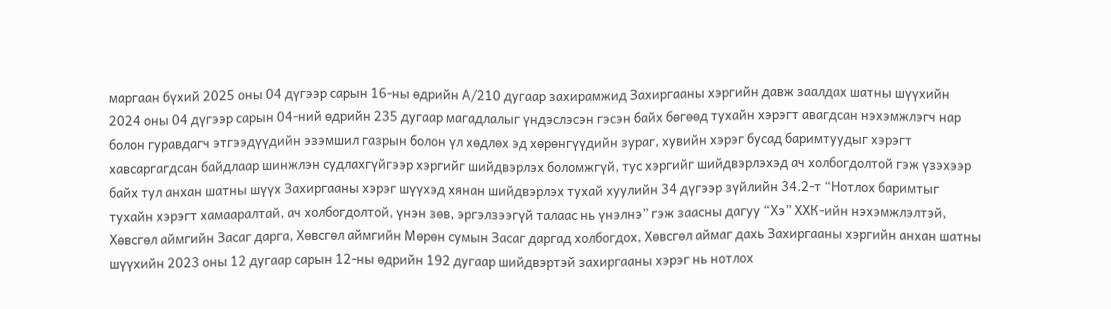маргаан бүхий 2025 оны 04 дүгээр сарын 16-ны өдрийн А/210 дугаар захирамжид Захиргааны хэргийн давж заалдах шатны шүүхийн 2024 оны 04 дүгээр сарын 04-ний өдрийн 235 дугаар магадлалыг үндэслэсэн гэсэн байх бөгөөд тухайн хэрэгт авагдсан нэхэмжлэгч нар болон гуравдагч этгээдүүдийн эзэмшил газрын болон үл хөдлөх эд хөрөнгүүдийн зураг, хувийн хэрэг бусад баримтуудыг хэрэгт хавсаргагдсан байдлаар шинжлэн судлахгүйгээр хэргийг шийдвэрлэх боломжгүй, тус хэргийг шийдвэрлэхэд ач холбогдолтой гэж үзэхээр байх тул анхан шатны шүүх Захиргааны хэрэг шүүхэд хянан шийдвэрлэх тухай хуулийн 34 дүгээр зүйлийн 34.2-т “Нотлох баримтыг тухайн хэрэгт хамааралтай, ач холбогдолтой, үнэн зөв, эргэлзээгүй талаас нь үнэлнэ” гэж заасны дагуу “Хэ” ХХК-ийн нэхэмжлэлтэй, Хөвсгөл аймгийн Засаг дарга, Хөвсгөл аймгийн Мөрөн сумын Засаг даргад холбогдох, Хөвсгөл аймаг дахь Захиргааны хэргийн анхан шатны шүүхийн 2023 оны 12 дугаар сарын 12-ны өдрийн 192 дугаар шийдвэртэй захиргааны хэрэг нь нотлох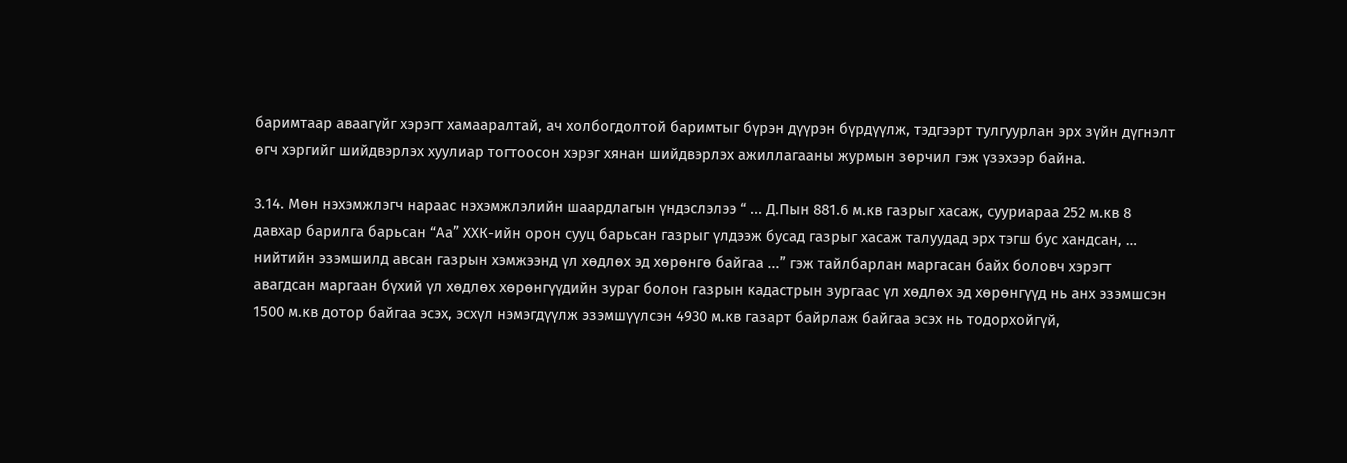баримтаар аваагүйг хэрэгт хамааралтай, ач холбогдолтой баримтыг бүрэн дүүрэн бүрдүүлж, тэдгээрт тулгуурлан эрх зүйн дүгнэлт өгч хэргийг шийдвэрлэх хуулиар тогтоосон хэрэг хянан шийдвэрлэх ажиллагааны журмын зөрчил гэж үзэхээр байна.

3.14. Мөн нэхэмжлэгч нараас нэхэмжлэлийн шаардлагын үндэслэлээ “ ... Д.Пын 881.6 м.кв газрыг хасаж, сууриараа 252 м.кв 8 давхар барилга барьсан “Аа” ХХК-ийн орон сууц барьсан газрыг үлдээж бусад газрыг хасаж талуудад эрх тэгш бус хандсан, … нийтийн эзэмшилд авсан газрын хэмжээнд үл хөдлөх эд хөрөнгө байгаа ...” гэж тайлбарлан маргасан байх боловч хэрэгт авагдсан маргаан бүхий үл хөдлөх хөрөнгүүдийн зураг болон газрын кадастрын зургаас үл хөдлөх эд хөрөнгүүд нь анх эзэмшсэн 1500 м.кв дотор байгаа эсэх, эсхүл нэмэгдүүлж эзэмшүүлсэн 4930 м.кв газарт байрлаж байгаа эсэх нь тодорхойгүй,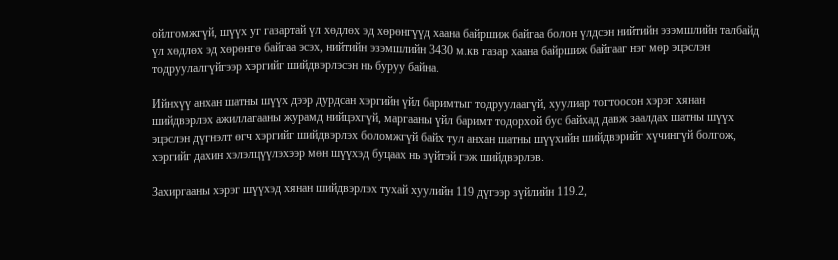ойлгомжгүй, шүүх уг газартай үл хөдлөх эд хөрөнгүүд хаана байршиж байгаа болон үлдсэн нийтийн эзэмшлийн талбайд үл хөдлөх эд хөрөнгө байгаа эсэх, нийтийн эзэмшлийн 3430 м.кв газар хаана байршиж байгааг нэг мөр эцэслэн тодруулалгүйгээр хэргийг шийдвэрлэсэн нь буруу байна.

Ийнхүү анхан шатны шүүх дээр дурдсан хэргийн үйл баримтыг тодруулаагүй, хуулиар тогтоосон хэрэг хянан шийдвэрлэх ажиллагааны журамд нийцэхгүй, маргааны үйл баримт тодорхой бус байхад давж заалдах шатны шүүх эцэслэн дүгнэлт өгч хэргийг шийдвэрлэх боломжгүй байх тул анхан шатны шүүхийн шийдвэрийг хүчингүй болгож, хэргийг дахин хэлэлцүүлэхээр мөн шүүхэд буцаах нь зүйтэй гэж шийдвэрлэв.

Захиргааны хэрэг шүүхэд хянан шийдвэрлэх тухай хуулийн 119 дүгээр зүйлийн 119.2,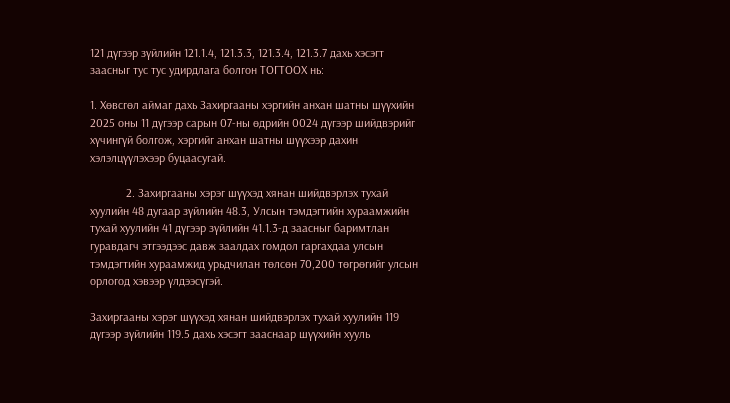121 дүгээр зүйлийн 121.1.4, 121.3.3, 121.3.4, 121.3.7 дахь хэсэгт заасныг тус тус удирдлага болгон ТОГТООХ нь:

1. Хөвсгөл аймаг дахь Захиргааны хэргийн анхан шатны шүүхийн 2025 оны 11 дүгээр сарын 07-ны өдрийн 0024 дүгээр шийдвэрийг хүчингүй болгож, хэргийг анхан шатны шүүхээр дахин хэлэлцүүлэхээр буцаасугай.

            2. Захиргааны хэрэг шүүхэд хянан шийдвэрлэх тухай хуулийн 48 дугаар зүйлийн 48.3, Улсын тэмдэгтийн хураамжийн тухай хуулийн 41 дүгээр зүйлийн 41.1.3-д заасныг баримтлан гуравдагч этгээдээс давж заалдах гомдол гаргахдаа улсын тэмдэгтийн хураамжид урьдчилан төлсөн 70,200 төгрөгийг улсын орлогод хэвээр үлдээсүгэй.

Захиргааны хэрэг шүүхэд хянан шийдвэрлэх тухай хуулийн 119 дүгээр зүйлийн 119.5 дахь хэсэгт зааснаар шүүхийн хууль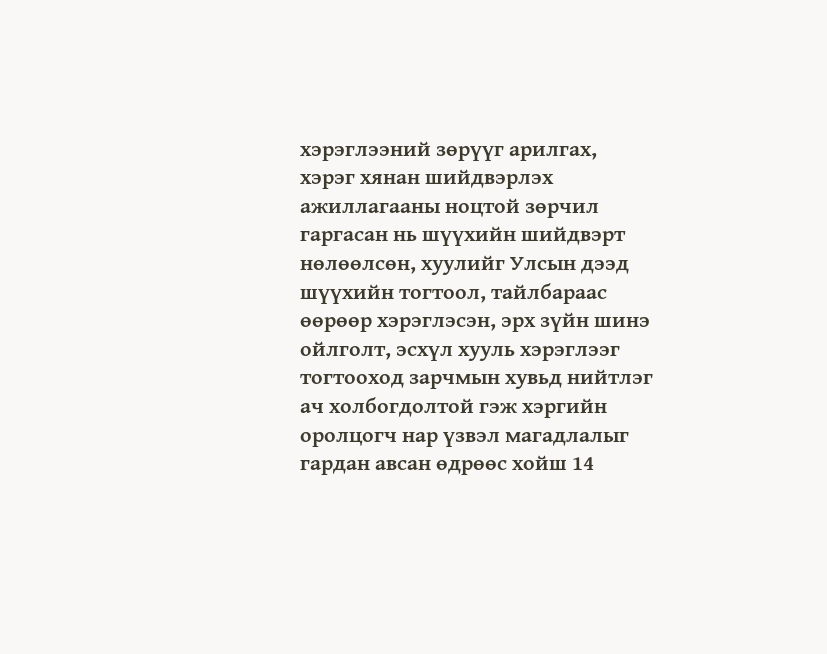хэрэглээний зөрүүг арилгах, хэрэг хянан шийдвэрлэх ажиллагааны ноцтой зөрчил гаргасан нь шүүхийн шийдвэрт нөлөөлсөн, хуулийг Улсын дээд шүүхийн тогтоол, тайлбараас өөрөөр хэрэглэсэн, эрх зүйн шинэ ойлголт, эсхүл хууль хэрэглээг тогтооход зарчмын хувьд нийтлэг ач холбогдолтой гэж хэргийн оролцогч нар үзвэл магадлалыг гардан авсан өдрөөс хойш 14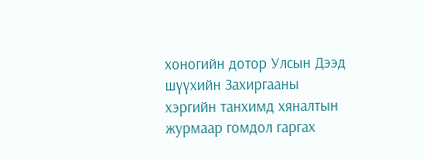хоногийн дотор Улсын Дээд шүүхийн Захиргааны хэргийн танхимд хяналтын журмаар гомдол гаргах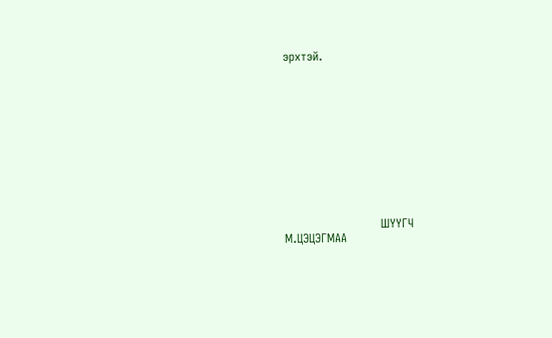эрхтэй.











                        ШҮҮГЧ                                                           М.ЦЭЦЭГМАА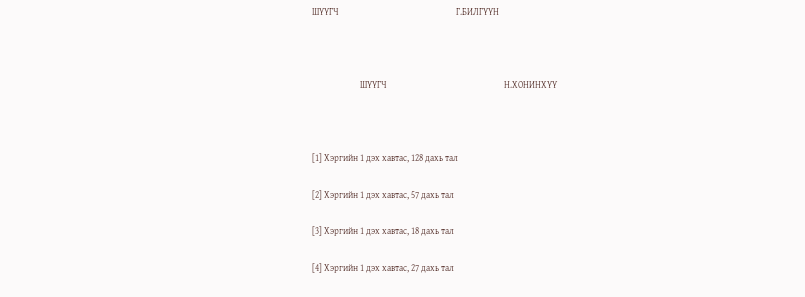ШҮҮГЧ                                                           Г.БИЛГҮҮН



                        ШҮҮГЧ                                                           Н.ХОНИНХҮҮ



[1] Хэргийн 1 дэх хавтас, 128 дахь тал

[2] Хэргийн 1 дэх хавтас, 57 дахь тал

[3] Хэргийн 1 дэх хавтас, 18 дахь тал

[4] Хэргийн 1 дэх хавтас, 27 дахь тал